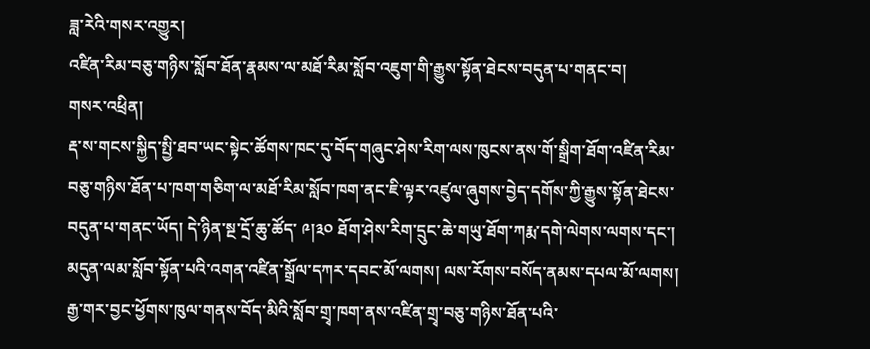ཟླ་རེའི་གསར་འགྱུར།
འཛིན་རིམ་བཅུ་གཉིས་སློབ་ཐོན་རྣམས་ལ་མཐོ་རིམ་སློབ་འཇུག་གི་རྒྱུས་སྟོན་ཐེངས་བདུན་པ་གནང་བ།
གསར་འཕྲིན།
རྡ་ས་གངས་སྐྱིད་སྤྱི་ཐབ་ཡང་སྟེང་ཚོགས་ཁང་དུ་བོད་གཞུང་ཤེས་རིག་ལས་ཁུངས་ནས་གོ་སྒྲིག་ཐོག་འཛིན་རིམ་བཅུ་གཉིས་ཐོན་པ་ཁག་གཅིག་ལ་མཐོ་རིམ་སློབ་ཁག་ནང་ཇི་ལྟར་འཛུལ་ཞུགས་བྱེད་དགོས་ཀྱི་རྒྱུས་སྟོན་ཐེངས་བདུན་པ་གནང་ཡོད། དེ་ཉིན་སྔ་དྲོ་ཆུ་ཚོད་ ༩།༣༠ ཐོག་ཤེས་རིག་དྲུང་ཆེ་གཡུ་ཐོག་ཀརྨ་དགེ་ལེགས་ལགས་དང་། མདུན་ལམ་སློབ་སྟོན་པའི་འགན་འཛིན་སྒྲོལ་དཀར་དབང་མོ་ལགས། ལས་རོགས་བསོད་ནམས་དཔལ་མོ་ལགས། རྒྱ་གར་བྱང་ཕྱོགས་ཁུལ་གནས་བོད་མིའི་སློབ་གྲྭ་ཁག་ནས་འཛིན་གྲྭ་བཅུ་གཉིས་ཐོན་པའི་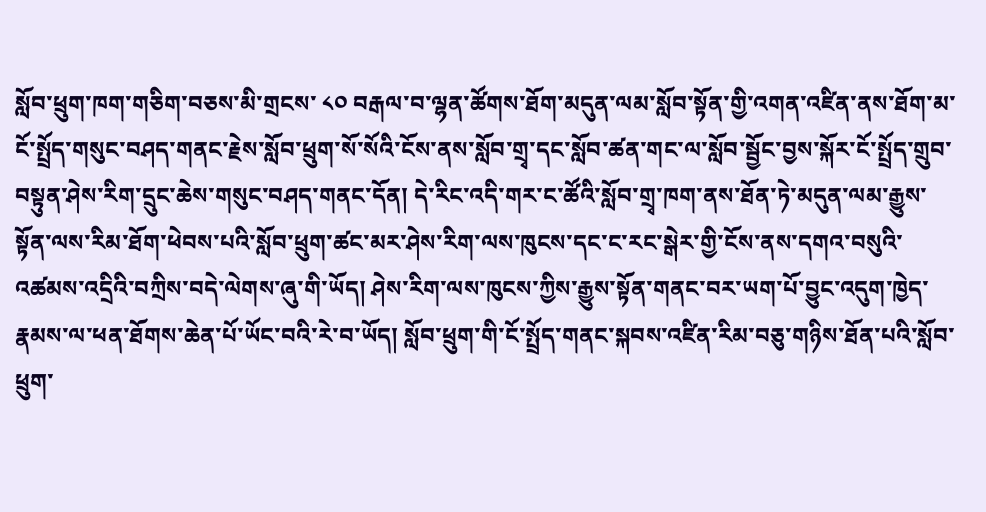སློབ་ཕྲུག་ཁག་གཅིག་བཅས་མི་གྲངས་ ༨༠ བརྒལ་བ་ལྷན་ཚོགས་ཐོག་མདུན་ལམ་སློབ་སྟོན་གྱི་འགན་འཛིན་ནས་ཐོག་མ་ངོ་སྤྲོད་གསུང་བཤད་གནང་རྗེས་སློབ་ཕྲུག་སོ་སོའི་ངོས་ནས་སློབ་གྲྭ་དང་སློབ་ཚན་གང་ལ་སློབ་སྦྱོང་བྱས་སྐོར་ངོ་སྤྲོད་གྲུབ་བསྟུན་ཤེས་རིག་དྲུང་ཆེས་གསུང་བཤད་གནང་དོན། དེ་རིང་འདི་གར་ང་ཚོའི་སློབ་གྲྭ་ཁག་ནས་ཐོན་ཏེ་མདུན་ལམ་རྒྱུས་སྟོན་ལས་རིམ་ཐོག་ཕེབས་པའི་སློབ་ཕྲུག་ཚང་མར་ཤེས་རིག་ལས་ཁུངས་དང་ང་རང་སྒེར་གྱི་ངོས་ནས་དགའ་བསུའི་འཚམས་འདྲིའི་བཀྲིས་བདེ་ལེགས་ཞུ་གི་ཡོད། ཤེས་རིག་ལས་ཁུངས་ཀྱིས་རྒྱུས་སྟོན་གནང་བར་ཡག་པོ་བྱུང་འདུག་ཁྱེད་རྣམས་ལ་ཕན་ཐོགས་ཆེན་པོ་ཡོང་བའི་རེ་བ་ཡོད། སློབ་ཕྲུག་གི་ངོ་སྤྲོད་གནང་སྐབས་འཛིན་རིམ་བཅུ་གཉིས་ཐོན་པའི་སློབ་ཕྲུག་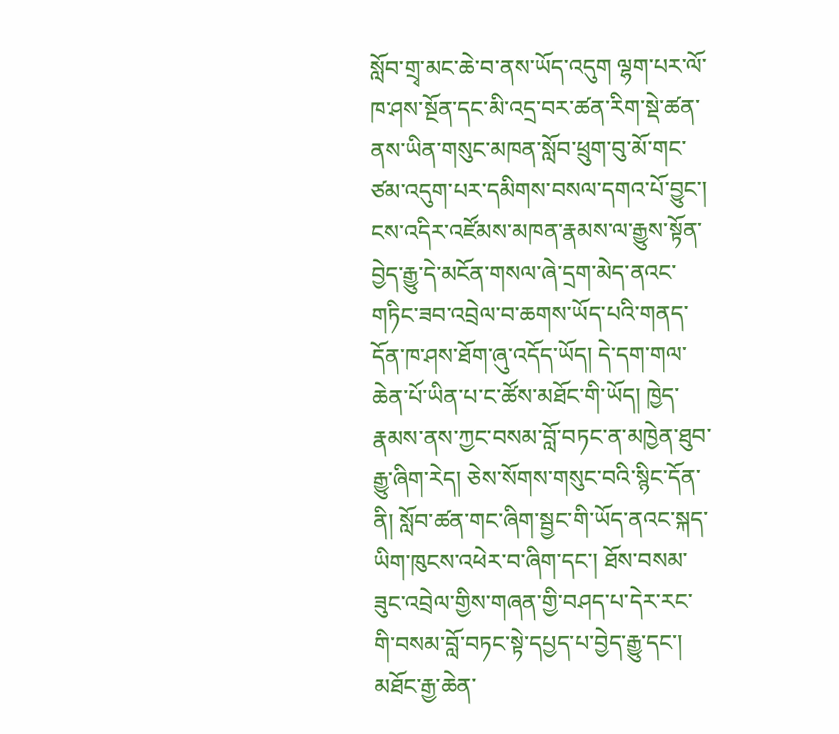སློབ་གྲྭ་མང་ཆེ་བ་ནས་ཡོད་འདུག ལྷག་པར་ལོ་ཁ་ཤས་སྔོན་དང་མི་འདྲ་བར་ཚན་རིག་སྡེ་ཚན་ནས་ཡིན་གསུང་མཁན་སློབ་ཕྲུག་བུ་མོ་གང་ཙམ་འདུག་པར་དམིགས་བསལ་དགའ་པོ་བྱུང་། ངས་འདིར་འཛོམས་མཁན་རྣམས་ལ་རྒྱུས་སྟོན་བྱེད་རྒྱུ་དེ་མངོན་གསལ་ཞེ་དྲག་མེད་ནའང་གཏིང་ཟབ་འབྲེལ་བ་ཆགས་ཡོད་པའི་གནད་དོན་ཁ་ཤས་ཐོག་ཞུ་འདོད་ཡོད། དེ་དག་གལ་ཆེན་པོ་ཡིན་པ་ང་ཚོས་མཐོང་གི་ཡོད། ཁྱེད་རྣམས་ནས་ཀྱང་བསམ་བློ་བཏང་ན་མཁྱེན་ཐུབ་རྒྱུ་ཞིག་རེད། ཅེས་སོགས་གསུང་བའི་སྙིང་དོན་ནི། སློབ་ཚན་གང་ཞིག་སྦྱང་གི་ཡོད་ནའང་སྐད་ཡིག་ཁུངས་འཕེར་བ་ཞིག་དང་། ཐོས་བསམ་ཟུང་འབྲེལ་གྱིས་གཞན་གྱི་བཤད་པ་དེར་རང་གི་བསམ་བློ་བཏང་སྟེ་དཔྱད་པ་བྱེད་རྒྱུ་དང་། མཐོང་རྒྱ་ཆེན་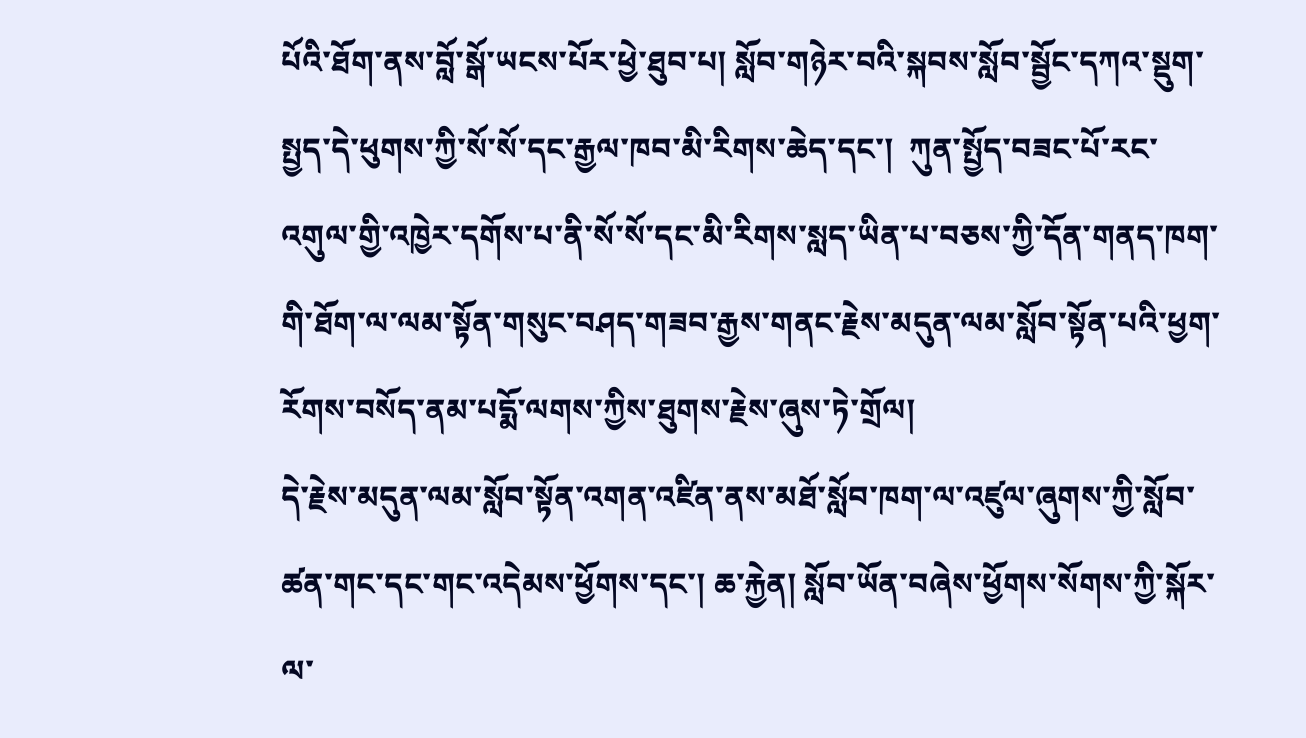པོའི་ཐོག་ནས་བློ་སྒོ་ཡངས་པོར་ཕྱེ་ཐུབ་པ། སློབ་གཉེར་བའི་སྐབས་སློབ་སྦྱོང་དཀའ་སྡུག་སྤྱད་དེ་ཕུགས་ཀྱི་སོ་སོ་དང་རྒྱལ་ཁབ་མི་རིགས་ཆེད་དང་།  ཀུན་སྤྱོད་བཟང་པོ་རང་འགུལ་གྱི་འཁྱེར་དགོས་པ་ནི་སོ་སོ་དང་མི་རིགས་སླད་ཡིན་པ་བཅས་ཀྱི་དོན་གནད་ཁག་གི་ཐོག་ལ་ལམ་སྟོན་གསུང་བཤད་གཟབ་རྒྱས་གནང་རྗེས་མདུན་ལམ་སློབ་སྟོན་པའི་ཕྱག་རོགས་བསོད་ནམ་པདྨོ་ལགས་ཀྱིས་ཐུགས་རྗེས་ཞུས་ཏེ་གྲོལ།
དེ་རྗེས་མདུན་ལམ་སློབ་སྟོན་འགན་འཛིན་ནས་མཐོ་སློབ་ཁག་ལ་འཛུལ་ཞུགས་ཀྱི་སློབ་ཚན་གང་དང་གང་འདེམས་ཕྱོགས་དང་། ཆ་རྐྱེན། སློབ་ཡོན་བཞེས་ཕྱོགས་སོགས་ཀྱི་སྐོར་ལ་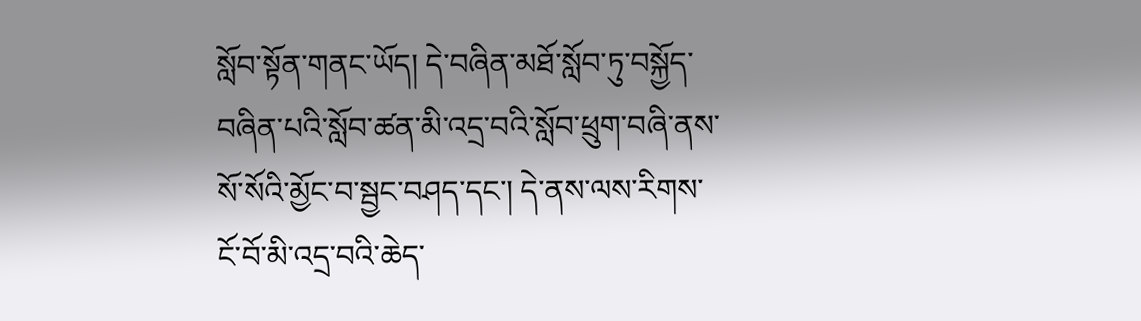སློབ་སྟོན་གནང་ཡོད། དེ་བཞིན་མཐོ་སློབ་ཏུ་བསྐྱོད་བཞིན་པའི་སློབ་ཚན་མི་འདྲ་བའི་སློབ་ཕྲུག་བཞི་ནས་སོ་སོའི་མྱོང་བ་སྦྱང་བཤད་དང་། དེ་ནས་ལས་རིགས་ངོ་བོ་མི་འདྲ་བའི་ཆེད་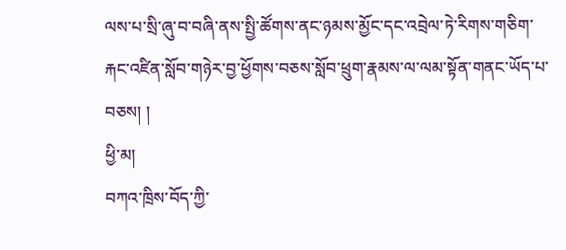ལས་པ་སྲི་ཞུ་བ་བཞི་ནས་སྤྱི་ཚོགས་ནང་ཉམས་མྱོང་དང་འབྲེལ་ཏེ་རིགས་གཅིག་རྐང་འཛིན་སློབ་གཉེར་བྱ་ཕྱོགས་བཅས་སློབ་ཕྲུག་རྣམས་ལ་ལམ་སྟོན་གནང་ཡོད་པ་བཅས། །
ཕྱི་མ།
བཀའ་ཁྲིས་བོད་ཀྱི་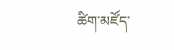ཚིག་མཛོད་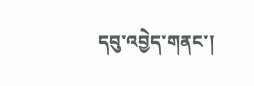དབུ་འབྱེད་གནང་།